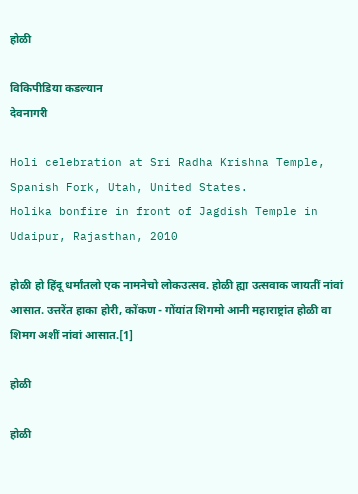होळी

विकिपीडिया कडल्यान
देवनागरी

Holi celebration at Sri Radha Krishna Temple, Spanish Fork, Utah, United States.
Holika bonfire in front of Jagdish Temple in Udaipur, Rajasthan, 2010

होळी हो हिंदू धर्मांतलो एक नामनेचो लोकउत्सव. होळी ह्या उत्सवाक जायतीं नांवां आसात. उत्तरेंत हाका होरी, कोंकण - गोंयांत शिगमो आनी महाराष्ट्रांत होळी वा शिमग अशीं नांवां आसात.[1]

होळी

होळी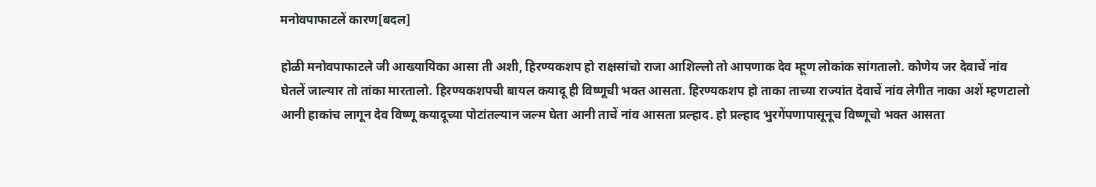मनोवपाफाटलें कारण[बदल]

होळी मनोवपाफाटले जी आख्यायिका आसा ती अशी, हिरण्यकशप हो राक्षसांचो राजा आशिल्लो तो आपणाक देव म्हूण लोकांक सांगतालो. कोणेय जर देवाचें नांव घेतलें जाल्यार तो तांका मारतालो. हिरण्यकशपची बायल कयादू ही विष्णूची भक्त आसता. हिरण्यकशप हो ताका ताच्या राज्यांत देवाचें नांव लेगीत नाका अशें म्हणटालो आनी हाकांच लागून देव विष्णू कयादूच्या पोटांतल्यान जल्म घेता आनी ताचें नांव आसता प्रल्हाद. हो प्रल्हाद भुरगेंपणापासूनूच विष्णूचो भक्त आसता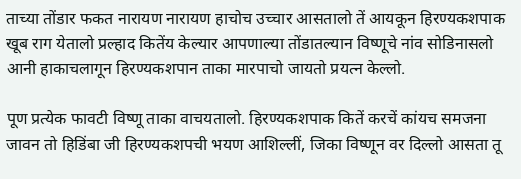ताच्या तोंडार फकत नारायण नारायण हाचोच उच्चार आसतालो तें आयकून हिरण्यकशपाक खूब राग येतालो प्रल्हाद कितेंय केल्यार आपणाल्या तोंडातल्यान विष्णूचे नांव सोडिनासलो आनी हाकाचलागून हिरण्यकशपान ताका मारपाचो जायतो प्रयत्न केल्लो.

पूण प्रत्येक फावटी विष्णू ताका वाचयतालो. हिरण्यकशपाक कितें करचें कांयच समजना जावन तो हिडिंबा जी हिरण्यकशपची भयण आशिल्लीं, जिका विष्णून वर दिल्लो आसता तू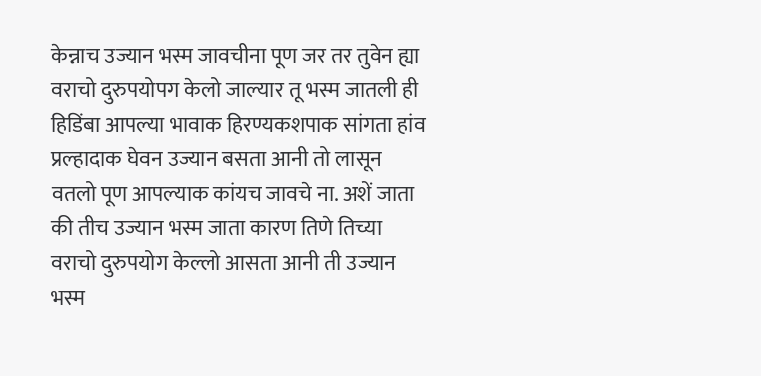केन्नाच उज्यान भस्म जावचीना पूण जर तर तुवेन ह्या वराचो दुरुपयोपग केलो जाल्यार तू भस्म जातली ही हिडिंबा आपल्या भावाक हिरण्यकशपाक सांगता हांव प्रल्हादाक घेवन उज्यान बसता आनी तो लासून वतलो पूण आपल्याक कांयच जावचे ना. अशें जाता की तीच उज्यान भस्म जाता कारण तिणे तिच्या वराचो दुरुपयोग केल्लो आसता आनी ती उज्यान भस्म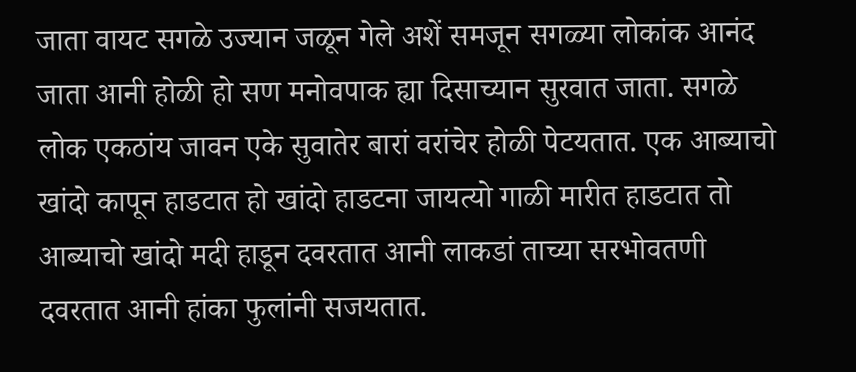जाता वायट सगळे उज्यान जळून गेले अशें समजून सगळ्या लोकांक आनंद जाता आनी होळी हो सण मनोवपाक ह्या दिसाच्यान सुरवात जाता. सगळे लोक एकठांय जावन एके सुवातेर बारां वरांचेर होळी पेटयतात. एक आब्याचो खांदो कापून हाडटात हो खांदो हाडटना जायत्यो गाळी मारीत हाडटात तो आब्याचो खांदो मदी हाडून दवरतात आनी लाकडां ताच्या सरभोवतणी दवरतात आनी हांका फुलांनी सजयतात.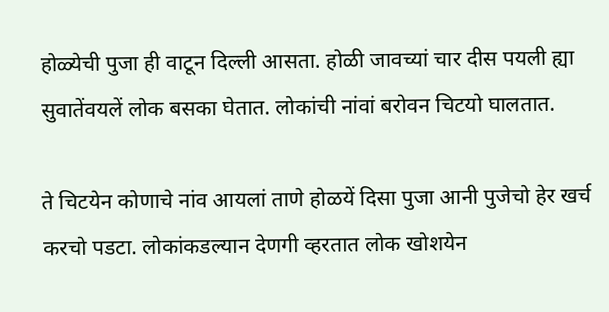होळ्येची पुजा ही वाटून दिल्ली आसता. होळी जावच्यां चार दीस पयली ह्या सुवातेंवयलें लोक बसका घेतात. लोकांची नांवां बरोवन चिटयो घालतात.

ते चिटयेन कोणाचे नांव आयलां ताणे होळयें दिसा पुजा आनी पुजेचो हेर खर्च करचो पडटा. लोकांकडल्यान देणगी व्हरतात लोक खोशयेन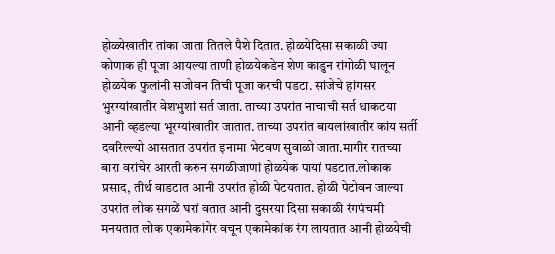होळ्येखातीर तांका जाता तितले पैशे दितात. होळयेदिसा सकाळी ज्या कोणाक ही पूजा आयल्या ताणी होळयेकडेन शेण काडुन रांगोळी घालून होळयेक फुलांनी सजोवन तिची पूजा करची पडटा. सांजेचे हांगसर भुरग्यांखातीर वेशभुशां सर्त जाता. ताच्या उपरांत नाचाची सर्त धाकटया आनी व्हडल्या भूरग्यांखातीर जातात. ताच्या उपरांत बायलांखातीर कांय सर्ती दवरिल्ल्यो आसतात उपरांत इनामा भेटवण सुवाळो जाता.मागीर रातच्या बारा वरांचेर आरती करुन सगळीजाणां होळयेक पायां पडटात.लोकाक प्रसाद, तीर्थ वाडटात आनी उपरांत होळी पेटयतात. होळी पेटोवन जाल्या उपरांत लोक सगळें घरां वतात आनी दुसरया दिसा सकाळी रंगपंचमी मनयतात लोक एकामेकांगेर वचून एकामेकांक रंग लायतात आनी होळयेची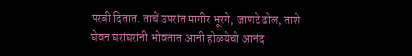परबी दितात. ताचें उपरांत मागीर भूरगे, जाणटे ढोल, ताशे घेवन घरांघरांनी भोवतात आनी होळयेचो आनंद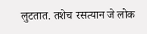लुटतात. तशेच रसत्यान जे लोक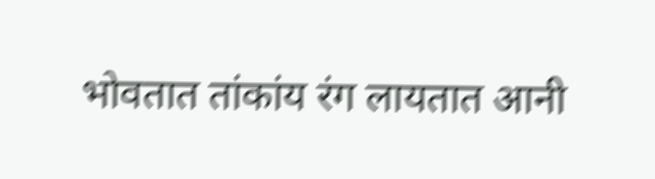भोवतात तांकांय रंग लायतात आनी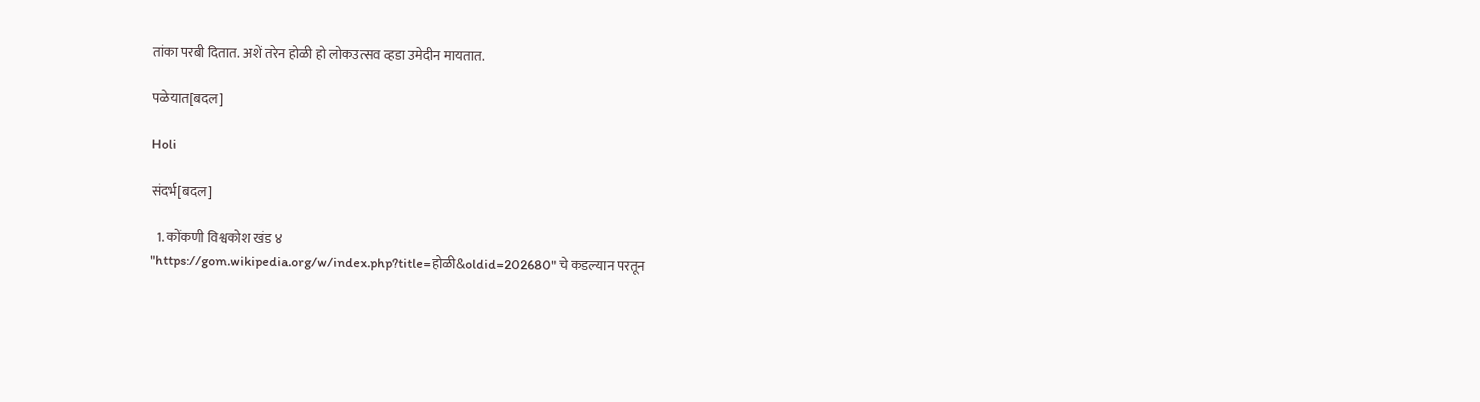तांका परबी दितात. अशें तरेन होळी हो लोकउत्सव व्हडा उमेदीन मायतात.

पळेयात[बदल]

Holi

संदर्भ[बदल]

  1. कोंकणी विश्वकोश खंड ४
"https://gom.wikipedia.org/w/index.php?title=होळी&oldid=202680" चे कडल्यान परतून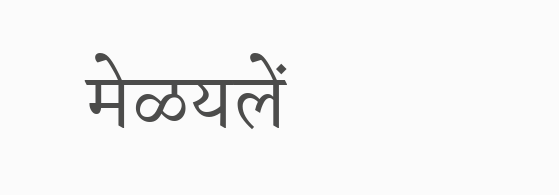मेळयलें